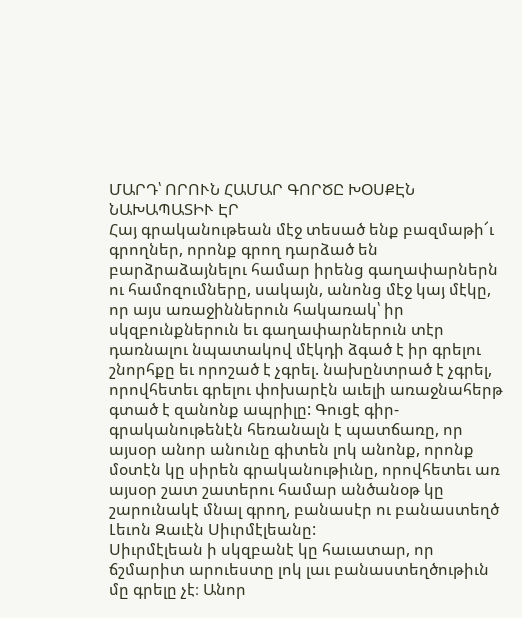ՄԱՐԴ՝ ՈՐՈՒՆ ՀԱՄԱՐ ԳՈՐԾԸ ԽՕՍՔԷՆ ՆԱԽԱՊԱՏԻՒ ԷՐ
Հայ գրականութեան մէջ տեսած ենք բազմաթի՜ւ գրողներ, որոնք գրող դարձած են բարձրաձայնելու համար իրենց գաղափարներն ու համոզումները, սակայն, անոնց մէջ կայ մէկը, որ այս առաջիններուն հակառակ՝ իր սկզբունքներուն եւ գաղափարներուն տէր դառնալու նպատակով մէկդի ձգած է իր գրելու շնորհքը եւ որոշած է չգրել. նախընտրած է չգրել, որովհետեւ գրելու փոխարէն աւելի առաջնահերթ գտած է զանոնք ապրիլը: Գուցէ գիր-գրականութենէն հեռանալն է պատճառը, որ այսօր անոր անունը գիտեն լոկ անոնք, որոնք մօտէն կը սիրեն գրականութիւնը, որովհետեւ առ այսօր շատ շատերու համար անծանօթ կը շարունակէ մնալ գրող, բանասէր ու բանաստեղծ Լեւոն Զաւէն Սիւրմէլեանը:
Սիւրմէլեան ի սկզբանէ կը հաւատար, որ ճշմարիտ արուեստը լոկ լաւ բանաստեղծութիւն մը գրելը չէ։ Անոր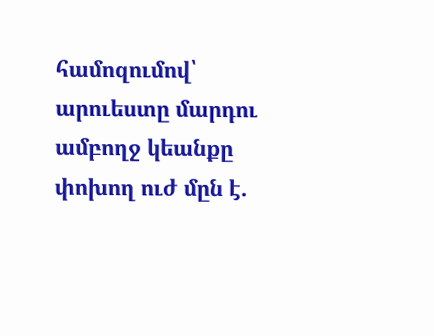համոզումով՝ արուեստը մարդու ամբողջ կեանքը փոխող ուժ մըն է.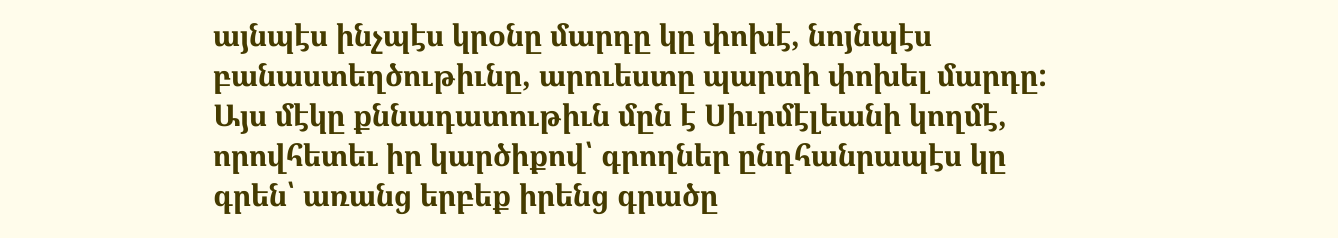այնպէս ինչպէս կրօնը մարդը կը փոխէ, նոյնպէս բանաստեղծութիւնը, արուեստը պարտի փոխել մարդը: Այս մէկը քննադատութիւն մըն է Սիւրմէլեանի կողմէ, որովհետեւ իր կարծիքով՝ գրողներ ընդհանրապէս կը գրեն՝ առանց երբեք իրենց գրածը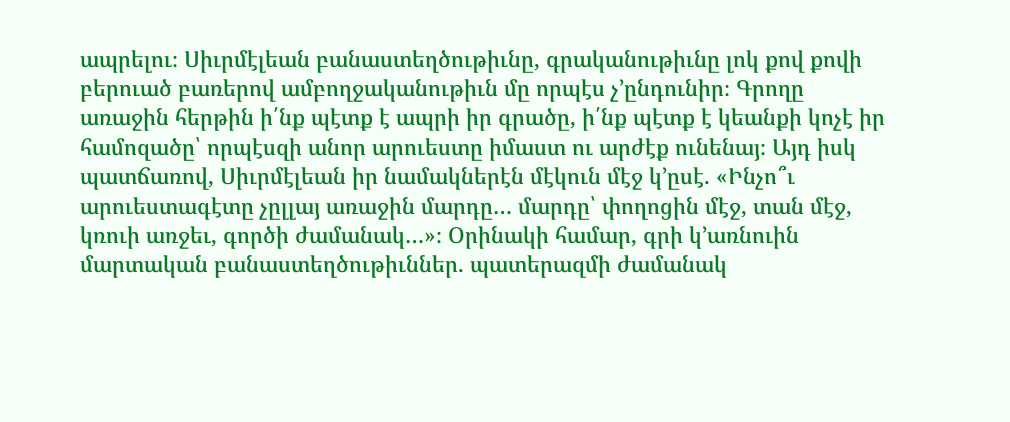ապրելու։ Սիւրմէլեան բանաստեղծութիւնը, գրականութիւնը լոկ քով քովի բերուած բառերով ամբողջականութիւն մը որպէս չ՚ընդունիր։ Գրողը առաջին հերթին ի՛նք պէտք է ապրի իր գրածը, ի՛նք պէտք է կեանքի կոչէ իր համոզածը՝ որպէսզի անոր արուեստը իմաստ ու արժէք ունենայ։ Այդ իսկ պատճառով, Սիւրմէլեան իր նամակներէն մէկուն մէջ կ՚ըսէ. «Ինչո՞ւ արուեստագէտը չըլլայ առաջին մարդը… մարդը՝ փողոցին մէջ, տան մէջ, կռուի առջեւ, գործի ժամանակ…»։ Օրինակի համար, գրի կ՚առնուին մարտական բանաստեղծութիւններ. պատերազմի ժամանակ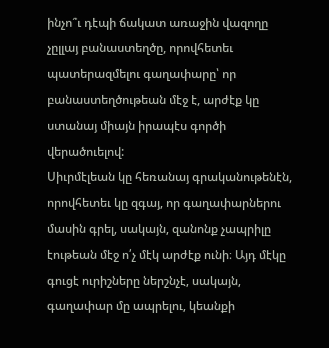ինչո՞ւ դէպի ճակատ առաջին վազողը չըլլայ բանաստեղծը, որովհետեւ պատերազմելու գաղափարը՝ որ բանաստեղծութեան մէջ է, արժէք կը ստանայ միայն իրապէս գործի վերածուելով:
Սիւրմէլեան կը հեռանայ գրականութենէն, որովհետեւ կը զգայ, որ գաղափարներու մասին գրել, սակայն, զանոնք չապրիլը էութեան մէջ ո՛չ մէկ արժէք ունի։ Այդ մէկը գուցէ ուրիշները ներշնչէ, սակայն, գաղափար մը ապրելու, կեանքի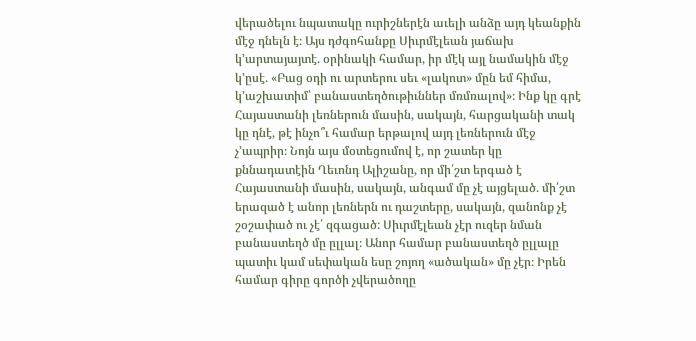վերածելու նպատակը ուրիշներէն աւելի անձը այդ կեանքին մէջ դնելն է։ Այս դժգոհանքը Սիւրմէլեան յաճախ կ՚արտայայտէ. օրինակի համար, իր մէկ այլ նամակին մէջ կ՚ըսէ. «Բաց օդի ու արտերու սեւ «լակոտ» մըն եմ հիմա, կ՚աշխատիմ՝ բանաստեղծութիւններ մռմռալով»։ Ինք կը գրէ Հայաստանի լեռներուն մասին, սակայն, հարցականի տակ կը դնէ, թէ ինչո՞ւ համար երթալով այդ լեռներուն մէջ չ՚ապրիր։ Նոյն այս մօտեցումով է, որ շատեր կը քննադատէին Ղեւոնդ Ալիշանը, որ մի՛շտ երգած է Հայաստանի մասին, սակայն, անգամ մը չէ այցելած. մի՛շտ երազած է անոր լեռներն ու դաշտերը, սակայն, զանոնք չէ շօշափած ու չէ՛ զգացած: Սիւրմէլեան չէր ուզեր նման բանաստեղծ մը ըլլալ։ Անոր համար բանաստեղծ ըլլալը պատիւ կամ սեփական եսը շոյող «ածական» մը չէր։ Իրեն համար գիրը գործի չվերածողը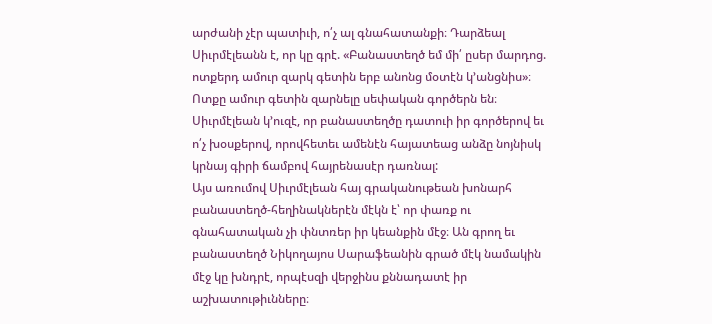արժանի չէր պատիւի, ո՛չ ալ գնահատանքի։ Դարձեալ Սիւրմէլեանն է, որ կը գրէ. «Բանաստեղծ եմ մի՛ ըսեր մարդոց. ոտքերդ ամուր զարկ գետին երբ անոնց մօտէն կ՚անցնիս»։ Ոտքը ամուր գետին զարնելը սեփական գործերն են։ Սիւրմէլեան կ՚ուզէ, որ բանաստեղծը դատուի իր գործերով եւ ո՛չ խօսքերով, որովհետեւ ամենէն հայատեաց անձը նոյնիսկ կրնայ գիրի ճամբով հայրենասէր դառնալ:
Այս առումով Սիւրմէլեան հայ գրականութեան խոնարհ բանաստեղծ-հեղինակներէն մէկն է՝ որ փառք ու գնահատական չի փնտռեր իր կեանքին մէջ։ Ան գրող եւ բանաստեղծ Նիկողայոս Սարաֆեանին գրած մէկ նամակին մէջ կը խնդրէ, որպէսզի վերջինս քննադատէ իր աշխատութիւնները։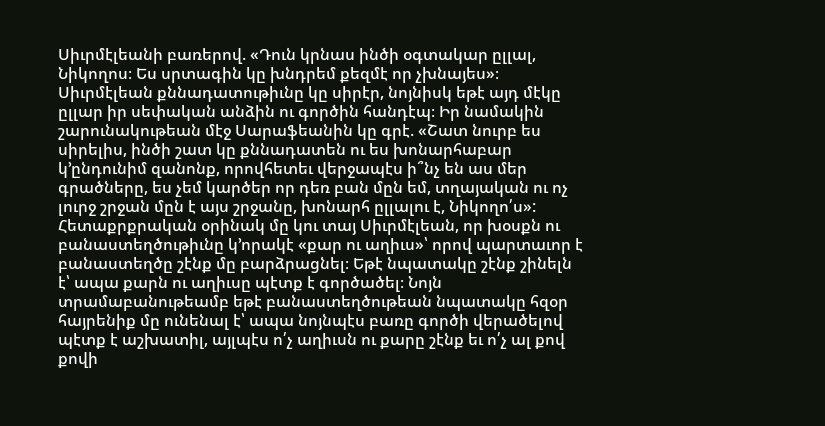Սիւրմէլեանի բառերով. «Դուն կրնաս ինծի օգտակար ըլլալ, Նիկողոս։ Ես սրտագին կը խնդրեմ քեզմէ որ չխնայես»։ Սիւրմէլեան քննադատութիւնը կը սիրէր, նոյնիսկ եթէ այդ մէկը ըլլար իր սեփական անձին ու գործին հանդէպ։ Իր նամակին շարունակութեան մէջ Սարաֆեանին կը գրէ. «Շատ նուրբ ես սիրելիս, ինծի շատ կը քննադատեն ու ես խոնարհաբար կ՚ընդունիմ զանոնք, որովհետեւ վերջապէս ի՞նչ են աս մեր գրածները, ես չեմ կարծեր որ դեռ բան մըն եմ, տղայական ու ոչ լուրջ շրջան մըն է այս շրջանը, խոնարհ ըլլալու է, Նիկողո՛ս»:
Հետաքրքրական օրինակ մը կու տայ Սիւրմէլեան, որ խօսքն ու բանաստեղծութիւնը կ՚որակէ «քար ու աղիւս»՝ որով պարտաւոր է բանաստեղծը շէնք մը բարձրացնել։ Եթէ նպատակը շէնք շինելն է՝ ապա քարն ու աղիւսը պէտք է գործածել։ Նոյն տրամաբանութեամբ եթէ բանաստեղծութեան նպատակը հզօր հայրենիք մը ունենալ է՝ ապա նոյնպէս բառը գործի վերածելով պէտք է աշխատիլ, այլպէս ո՛չ աղիւսն ու քարը շէնք եւ ո՛չ ալ քով քովի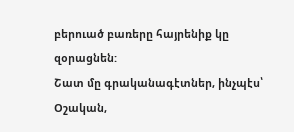բերուած բառերը հայրենիք կը զօրացնեն:
Շատ մը գրականագէտներ, ինչպէս՝ Օշական,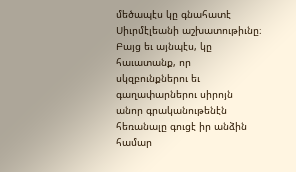մեծապէս կը գնահատէ Սիւրմէլեանի աշխատութիւնը։ Բայց եւ այնպէս, կը հաւատանք, որ սկզբունքներու եւ գաղափարներու սիրոյն անոր գրականութենէն հեռանալը գուցէ իր անձին համար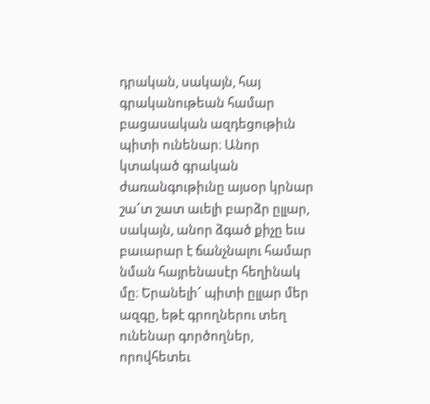դրական, սակայն, հայ գրականութեան համար բացասական ազդեցութիւն պիտի ունենար։ Անոր կտակած գրական ժառանգութիւնը այսօր կրնար շա՜տ շատ աւելի բարձր ըլլար, սակայն, անոր ձգած քիչը եւս բաւարար է ճանչնալու համար նման հայրենասէր հեղինակ մը։ Երանելի՜ պիտի ըլլար մեր ազգը, եթէ գրողներու տեղ ունենար գործողներ, որովհետեւ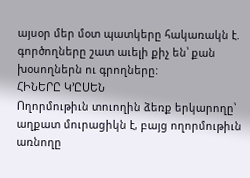այսօր մեր մօտ պատկերը հակառակն է. գործողները շատ աւելի քիչ են՝ քան խօսողներն ու գրողները:
ՀԻՆԵՐԸ Կ՚ԸՍԵՆ
Ողորմութիւն տուողին ձեռք երկարողը՝ աղքատ մուրացիկն է, բայց ողորմութիւն առնողը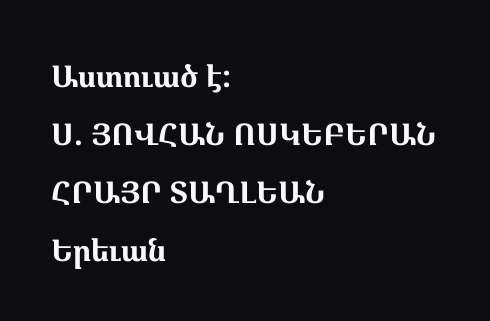Աստուած է:
Ս. ՅՈՎՀԱՆ ՈՍԿԵԲԵՐԱՆ
ՀՐԱՅՐ ՏԱՂԼԵԱՆ
Երեւան